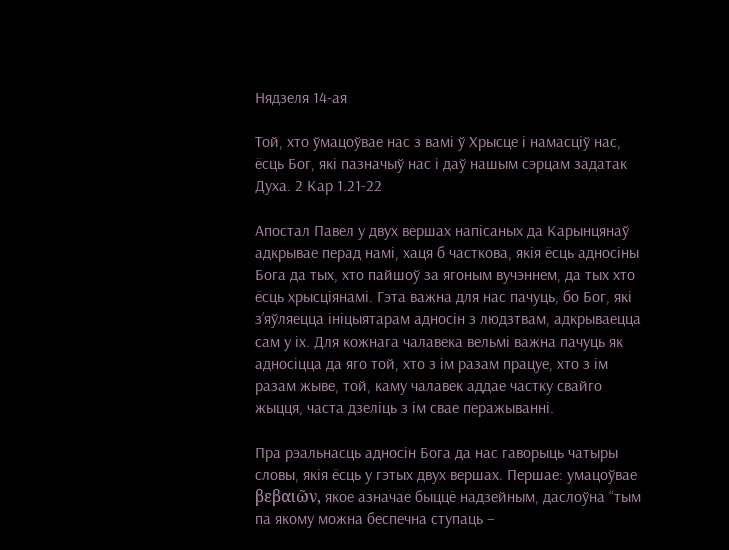Нядзеля 14-ая

Той, хто ўмацоўвае нас з вамі ў Хрысце і намасціў нас, ёсць Бог, які пазначыў нас і даў нашым сэрцам задатак Духа. 2 Кар 1.21-22

Апостал Павел у двух вершах напісаных да Карынцянаў адкрывае перад намі, хаця б часткова, якія ёсць адносіны Бога да тых, хто пайшоў за ягоным вучэннем, да тых хто ёсць хрысціянамі. Гэта важна для нас пачуць, бо Бог, які з’яўляецца ініцыятарам адносін з людзтвам, адкрываецца сам у іх. Для кожнага чалавека вельмі важна пачуць як адносіцца да яго той, хто з ім разам працуе, хто з ім разам жыве, той, каму чалавек аддае частку свайго жыцця, часта дзеліць з ім свае перажыванні.

Пра рэальнасць адносін Бога да нас гаворыць чатыры словы, якія ёсць у гэтых двух вершах. Першае: умацоўвае  βεβαιῶν, якое азначае быццё надзейным, даслоўна “тым па якому можна беспечна ступаць –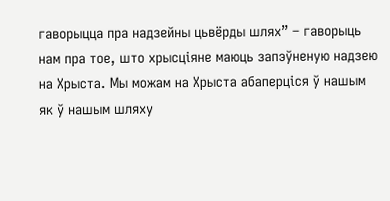гаворыцца пра надзейны цьвёрды шлях” – гаворыць нам пра тое, што хрысціяне маюць запэўненую надзею на Хрыста. Мы можам на Хрыста абаперціся ў нашым як ў нашым шляху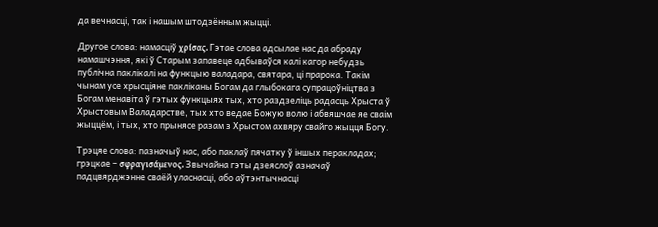да вечнасці, так і нашым штодзённым жыцці.

Другое слова: намасціў χρίσας. Гэтае слова адсылае нас да абраду намашчэння, які ў Старым запавеце адбываўся калі кагор небудзь публічна паклікалі на функцыю валадара, святара, ці прарока. Такім чынам усе хрысціяне пакліканы Богам да глыбокага супрацоўніцтва з Богам менавіта ў гэтых функцыях тых, хто раздзеліць радасць Хрыста ў Хрыстовым Валадарстве, тых хто ведае Божую волю і абвяшчае яе сваім жыццём, і тых, хто прынясе разам з Хрыстом ахвяру свайго жыцця Богу.

Трэцяе слова: пазначыў нас, або паклаў пячатку ў іншых перакладах; грэцкае – σφραγισάμενος. Звычайна гэты дзеяслоў азначаў падцвярджэнне сваёй уласнасці, або аўтэнтычнасці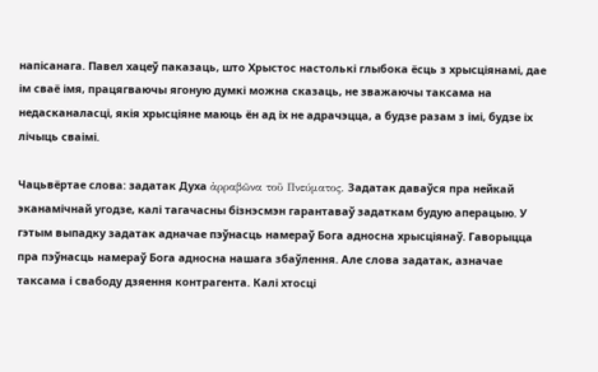напісанага. Павел хацеў паказаць, што Хрыстос настолькі глыбока ёсць з хрысціянамі, дае ім сваё імя, працягваючы ягоную думкі можна сказаць, не зважаючы таксама на недасканаласці, якія хрысціяне маюць ён ад іх не адрачэцца, а будзе разам з імі, будзе іх лічыць сваімі.

Чацьвёртае слова: задатак Духа ἀρραβῶνα τοῦ Πνεύματος. Задатак даваўся пра нейкай эканамічнай угодзе, калі тагачасны бізнэсмэн гарантаваў задаткам будую аперацыю. У гэтым выпадку задатак адначае пэўнасць намераў Бога адносна хрысціянаў. Гаворыцца пра пэўнасць намераў Бога адносна нашага збаўлення. Але слова задатак, азначае таксама і свабоду дзяення контрагента. Калі хтосці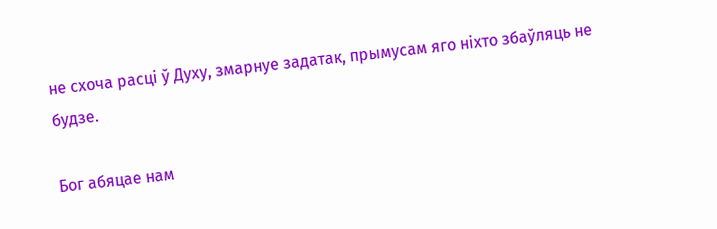не схоча расці ў Духу, змарнуе задатак, прымусам яго ніхто збаўляць не будзе.

Бог абяцае нам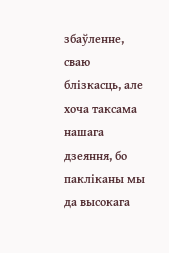збаўленне, сваю блізкасць, але хоча таксама нашага дзеяння, бо пакліканы мы да высокага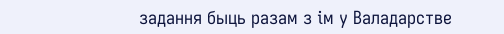задання быць разам з ім у Валадарстве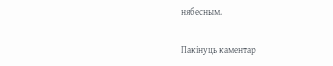нябесным.

Пакінуць каментар